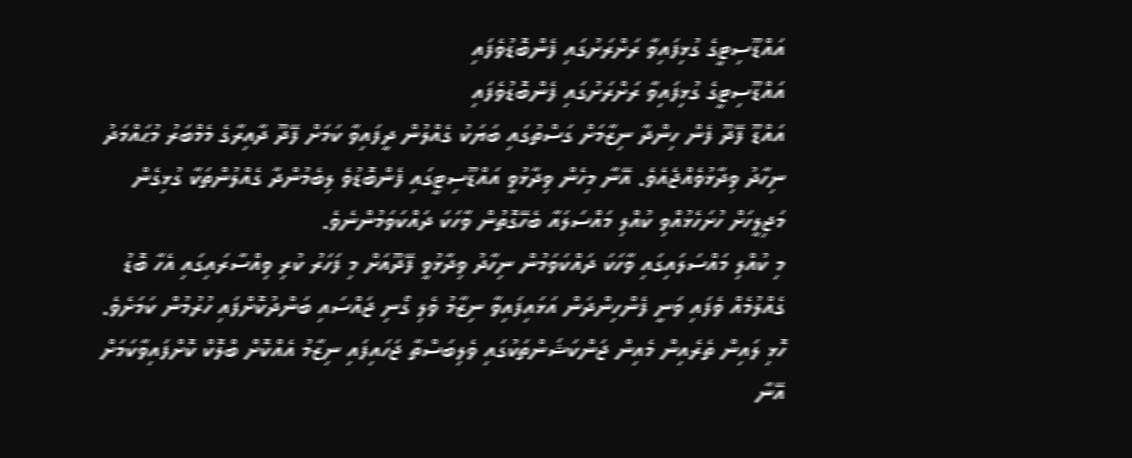އައްޑޫސިޓީގެ ގުޅިފައިވާ ރަށްރަށުގައި ފެންބޮޑުވެފައި
އައްޑޫސިޓީގެ ގުޅިފައިވާ ރަށްރަށުގައި ފެންބޮޑުވެފައި
އައްޑޫ ފޭދޫ ފެން ހިންދާ ނިޒާމަށް ގަސްތުގައި ބަޔަކު ގެއްލުން ދީފައިވާ ކަމަށް ފޭދޫ ދާއިރާގެ މެމްބަރު މުޙައްމަދު ނިހާދު ވިދާޅުވެއްޖެއެވެ. އޭނާ މިހެން ވިދާޅުވީ އައްޑޫސިޓީގައި ފެންބޮޑުވެ ލިބެމުންދާ ގެއްލުންތަކާ ގުޅިގެން މަޖިލީހަށް ހުށަހެޅުއްވި ކުއްލި މައްސަލައާ ބެހޭގޮތުން ވާހަކަ ދައްކަވަމުންނެވެ.
މި ކުއްލި މައްސަލައިގައި ވާހަކަ ދައްކަވަމުން ނިހާދު ވިދާޅުވީ ފޭދޫއަށް މި ފަހަރު ކުރި ވިއްސާރައިގައި އެހާ ބޮޑު ގެއްލުމެއް ވެފައި ވަނީ ފެންހިންދަން އަޅައިފައިވާ ނިޒާމު ވެލި ގޯނި ޖައްސައި ބަންދުކޮށްފައި ހުރުމުން ކަމަށެވެ. ހޮޅި ލައިން ތެރެއިން މެއިން ޖަންކަޝަންތަކުގައި ވެލިބަސްތާ ޖަހައިފައި ނިޒާމު އެއްކޮށް ބްލޮކް ކޮށްފައިވާކަމަށް އޭނާ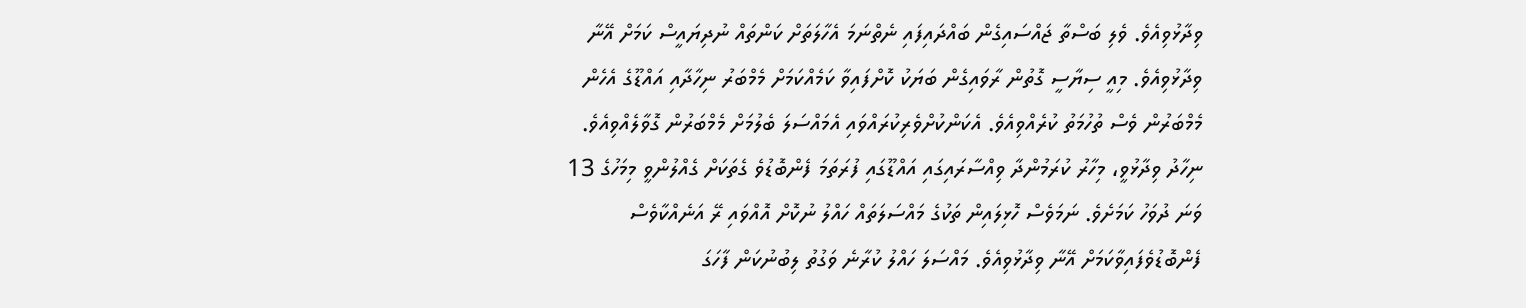ވިދާޅުވިއެވެ. ވެލި ބަސްތާ ޖައްސައިގެން ބައްދައިފައި ނެތްނަމަ އެހާލަތަށް ކަންތައް ނުދިޔައީސް ކަމަށް އޭނާ ވިދާޅުވިއެވެ. މިއީ ސިޔާސީ ގޮތުން ރާވައިގެން ބަޔަކު ކޮށްފައިވާ ކަމެއްކަމަށް މެމްބަރު ނިހާދާއި އައްޑޫގެ އެހެން މެމްބަރުން ވެސް ތުހުމަތު ކުރެއްވިއެވެ. އެކަންކުށްވެރިކުރައްވައި އެމައްސަލަ ބެލުމަށް މެމްބަރުން ގޮވާލެއްވިއެވެ.
ނިހާދު ވިދާޅުވީ، މިހާރު ކުރަމުންދާ ވިއްސާރައިގައި އައްޑޫގައި ފުރަތަމަ ފެންބޮޑުވެ ގެތަކަށް ގެއްލުންވީ މިމަހުގެ 13 ވަނަ ދުވަހު ކަމަށެވެ. ނަމަވެސް ހޮޅިލައިން ތަކުގެ މައްސަލަތައް ހައްލު ނުކޮށް އޮއްވައި ރޭ އަނެއްކާވެސް ފެންބޮޑުވެފައިވާކަމަށް އޭނާ ވިދާޅުވިއެވެ. މައްސަލަ ހައްލު ކުރާނެ ވަގުތު ލިބުނުކަން ފާހަގަ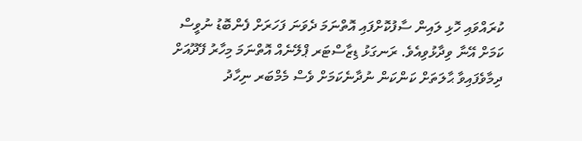ކުރައްވައި ހޮޅި ލައިން ސާފުކޮށްފައި އޮތްނަމަ ދެވަނަ ފަހަރަށް ފެންބޮޑު ނުވީސް ކަމަށް އޭނާ ވިދާޅުވިއެވެ. ރަނގަޅު ޑިޒާސްޓަރ ޕްލޭނެއް އޮތްނަމަ މިހާރު ފޭދޫއަށް ދިމާވެފައިވާ ޙާލަތަށް ކަންކަން ނުދާނެކަމަށް ވެސް މެމްބަރ ނިހާދު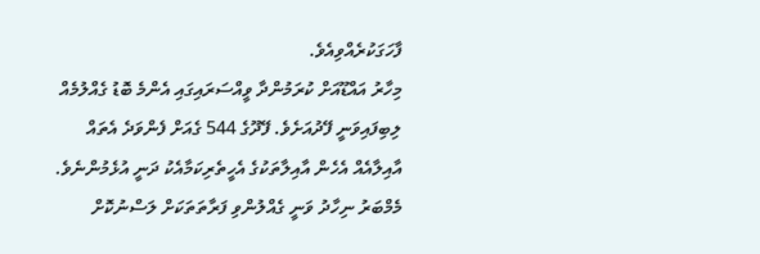ފާހަގަކުރެއްވިއެވެ.
މިހާރު އައްޑޫއަށް ކުރަމުންދާ ވީއްސަރައިގައި އެންމެ ބޮޑު ގެއްލުމެއް ލިބިފައިވަނީ ފޭދުއަށެވެ. ފޭދޫގެ 544 ގެއަށް ފެންވަދެ އެތައް އާއިލާއެއް އެހެން އާއިލާތަކުގެ އެހީތެރިކަމާއެކު ދަނީ އުޅެމުންނެވެ. މެމްބަރު ނިހާދު ވަނީ ގެއްލުންވި ފަރާތަތަކަށް ލަސްނުކޮށް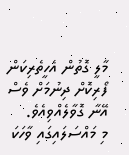މާލީ ގޮތުން އެހީތެރިކަން ފޯރިކޮށް ދިނުމަށް ވެސް އޭނާ ގޮވާލެއްވިއެވެ.
މި މައްސަލައިގައި ވާހަކަ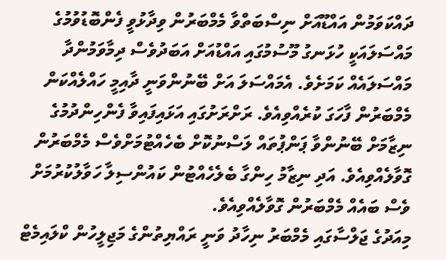ދައްކަވަމުން އައްޑޫއަށް ނިސްބަތްވާ މެމްބަރުން ވިދާޅުވީ ފެންބޮޑުވުމުގެ މައްސަލައަކީ ހުޅަނގު މޫސުމުގައި އައްޑުއަށް އަބަދުވެސް ދިމާވަމުންދާ މައްސަލައެއް ކަމަށެވެ. އެމައްސަލަ އަށް ބޭނުންވަނީ ދާއިމީ ހައްލެއްކަން މެމްބަރުން ފާހަގަ ކުރެއްވިއެވެ. ރަށްރަށުގައި އަޅައިފައިވާ ފެންހިންދުމުގެ ނިޒާމަށް ބޭނުންވާ ޕަންޕުތައް ލަސްނުކޮށް ބެހެއްޓުމަށްވެސް މެމްބަރުން ގޮވާލެއްވިއެވެ. އަދި ނިޒާމު ހިންގާ ބެލެހެއްޓުން ކައުންސިލާ ހަވާލުކުރުމަށް ވެސް ބައެއް މެމްބަރުން ގޮވާލެއްވިއެވެ.
މިއަދުގެ ޖަލްސާގައި މެމްބަރު ނިހާދު ވަނީ ރައްޔިތުންގެ މަޖިލީހުން ކްލައިމެޓް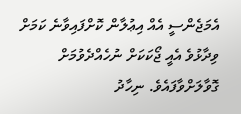އެމަޖެންސީ އެއް އިޢުލާން ކޮށްފައިވާނެ ކަމަށް ވިދާޅުވެ އެއީ ޖޯކަކަށް ނުހެއްދެވުމަށް ގޮވާލަށްވާފައެވެ. ނިހާދު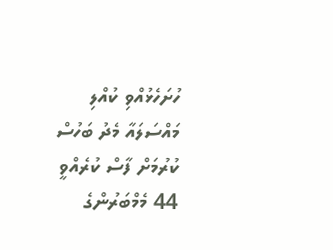ހުށަހެޅުއްވި ކުއްލި މައްސަލައާ މެދު ބަހުސް ކުރުމަށް ފާސް ކުރެއްވީ 44 މެމްބަރުންގެ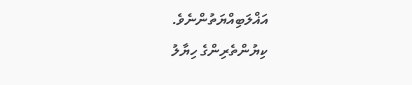އަޣްލަބިއްޔަތުންނެވެ.
ކިޔުންތެރިންގެ ހިޔާލު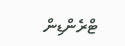ޓްރެންޑިން